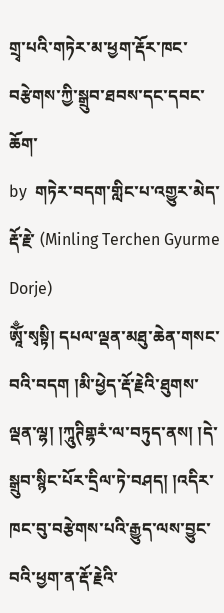གྲྭ་པའི་གཏེར་མ་ཕྱག་རྡོར་ཁང་བརྩེགས་ཀྱི་སྒྲུབ་ཐབས་དང་དབང་ཆོག་
by  གཏེར་བདག་གླིང་པ་འགྱུར་མེད་རྡོ་རྗེ་ (Minling Terchen Gyurme Dorje)
ཨཱོྃ་སྭསྟི། དཔལ་ལྡན་མཐུ་ཆེན་གསང་བའི་བདག །མི་ཕྱེད་རྡོ་རྗེའི་ཐུགས་ལྡན་ལྷ། །ཀཱུཊིགྷརཾ་ལ་བཏུད་ནས། །དེ་སྒྲུབ་སྙིང་པོར་དྲིལ་ཏེ་བཤད། །འདིར་ཁང་བུ་བརྩེགས་པའི་རྒྱུད་ལས་བྱུང་བའི་ཕྱག་ན་རྡོ་རྗེའི་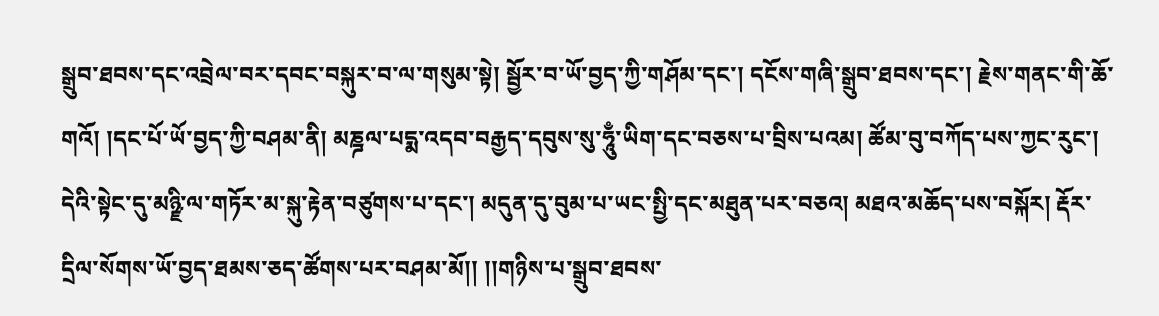སྒྲུབ་ཐབས་དང་འབྲེལ་བར་དབང་བསྐུར་བ་ལ་གསུམ་སྟེ། སྦྱོར་བ་ཡོ་བྱད་ཀྱི་གཤོམ་དང་། དངོས་གཞི་སྒྲུབ་ཐབས་དང་། རྗེས་གནང་གི་ཆོ་གའོ། །དང་པོ་ཡོ་བྱད་ཀྱི་བཤམ་ནི། མཎྜལ་པདྨ་འདབ་བརྒྱད་དབུས་སུ་ཧཱུྃ་ཡིག་དང་བཅས་པ་བྲིས་པའམ། ཚོམ་བུ་བཀོད་པས་ཀྱང་རུང་། དེའི་སྟེང་དུ་མཉྫི་ལ་གཏོར་མ་སྐུ་རྟེན་བཙུགས་པ་དང་། མདུན་དུ་བུམ་པ་ཡང་སྤྱི་དང་མཐུན་པར་བཅའ། མཐའ་མཆོད་པས་བསྐོར། རྡོར་དྲིལ་སོགས་ཡོ་བྱད་ཐམས་ཅད་ཚོགས་པར་བཤམ་མོ།། །།གཉིས་པ་སྒྲུབ་ཐབས་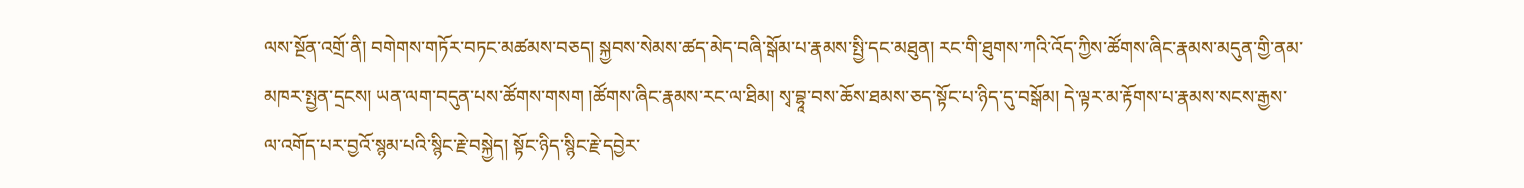ལས་སྔོན་འགྲོ་ནི། བགེགས་གཏོར་བཏང་མཚམས་བཅད། སྐྱབས་སེམས་ཚད་མེད་བཞི་སྒོམ་པ་རྣམས་སྤྱི་དང་མཐུན། རང་གི་ཐུགས་ཀའི་འོད་ཀྱིས་ཚོགས་ཞིང་རྣམས་མདུན་གྱི་ནམ་མཁར་སྤྱན་དྲངས། ཡན་ལག་བདུན་པས་ཚོགས་གསག །ཚོགས་ཞིང་རྣམས་རང་ལ་ཐིམ། སྭ་བྷཱ་བས་ཆོས་ཐམས་ཅད་སྟོང་པ་ཉིད་དུ་བསྒོམ། དེ་ལྟར་མ་རྟོགས་པ་རྣམས་སངས་རྒྱས་ལ་འགོད་པར་བྱའོ་སྙམ་པའི་སྙིང་རྗེ་བསྐྱེད། སྟོང་ཉིད་སྙིང་རྗེ་དབྱེར་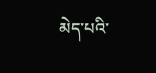མེད་པའི་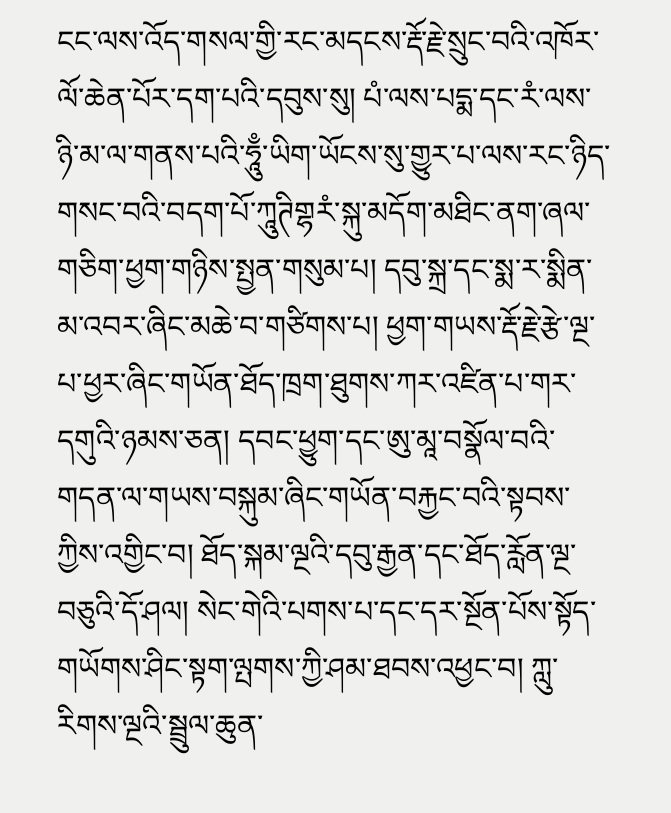ངང་ལས་འོད་གསལ་གྱི་རང་མདངས་རྡོ་རྗེ་སྲུང་བའི་འཁོར་ལོ་ཆེན་པོར་དག་པའི་དབུས་སུ། པཾ་ལས་པདྨ་དང་རཾ་ལས་ཉི་མ་ལ་གནས་པའི་ཧཱུྃ་ཡིག་ཡོངས་སུ་གྱུར་པ་ལས་རང་ཉིད་གསང་བའི་བདག་པོ་ཀཱུཊིགྷརཾ་སྐུ་མདོག་མཐིང་ནག་ཞལ་གཅིག་ཕྱག་གཉིས་སྤྱན་གསུམ་པ། དབུ་སྐྲ་དང་སྨ་ར་སྨིན་མ་འབར་ཞིང་མཆེ་བ་གཙིགས་པ། ཕྱག་གཡས་རྡོ་རྗེ་རྩེ་ལྔ་པ་ཕྱར་ཞིང་གཡོན་ཐོད་ཁྲག་ཐུགས་ཀར་འཛིན་པ་གར་དགུའི་ཉམས་ཅན། དབང་ཕྱུག་དང་ཨུ་མཱ་བསྣོལ་བའི་གདན་ལ་གཡས་བསྐུམ་ཞིང་གཡོན་བརྐྱང་བའི་སྟབས་ཀྱིས་འགྱིང་བ། ཐོད་སྐམ་ལྔའི་དབུ་རྒྱན་དང་ཐོད་རློན་ལྔ་བཅུའི་དོ་ཤལ། སེང་གེའི་པགས་པ་དང་དར་སྔོན་པོས་སྟོད་གཡོགས་ཤིང་སྟག་ལྤགས་ཀྱི་ཤམ་ཐབས་འཕྱང་བ། ཀླུ་རིགས་ལྔའི་སྦྲུལ་ཆུན་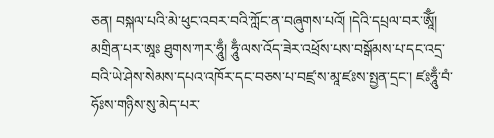ཅན། བསྐལ་པའི་མེ་ཕུང་འབར་བའི་ཀློང་ན་བཞུགས་པའོ། །དེའི་དཔྲལ་བར་ཨཱོྃ། མགྲིན་པར་ཨཱཿ ཐུགས་ཀར་ཧཱུྃ། ཧཱུྃ་ལས་འོད་ཟེར་འཕྲོས་པས་བསྒོམས་པ་དང་འདྲ་བའི་ཡེ་ཤེས་སེམས་དཔའ་འཁོར་དང་བཅས་པ་བཛྲ་ས་མཱ་ཛཿས་སྤྱན་དྲང་། ཛཿཧཱུྃ་བཾ་ཧོཿས་གཉིས་སུ་མེད་པར་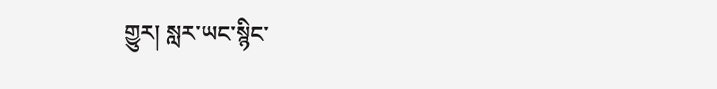གྱུར། སླར་ཡང་སྙིང་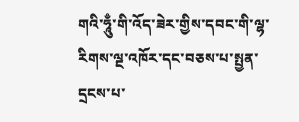གའི་ཧཱུྃ་གི་འོད་ཟེར་གྱིས་དབང་གི་ལྷ་རིགས་ལྔ་འཁོར་དང་བཅས་པ་སྤྱན་དྲངས་པ་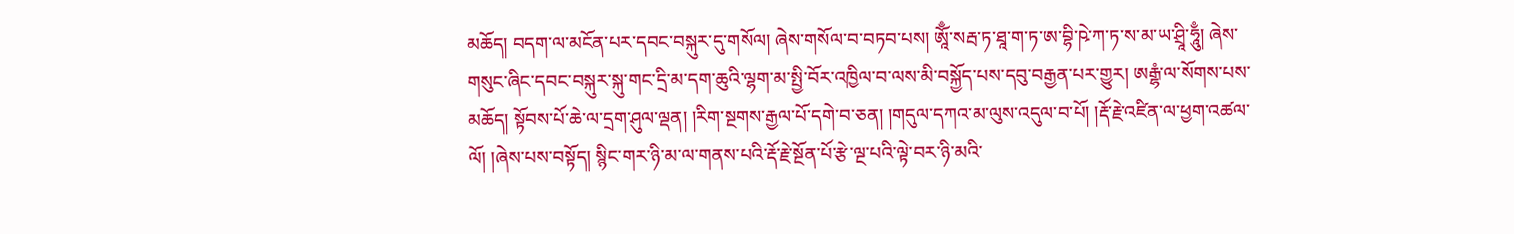མཆོད། བདག་ལ་མངོན་པར་དབང་བསྐུར་དུ་གསོལ། ཞེས་གསོལ་བ་བཏབ་པས། ཨཱོྃ་སརྦ་ཏ་ཐཱ་ག་ཏ་ཨ་བྷི་ཥེ་ཀ་ཏ་ས་མ་ཡ་ཤྲཱི་ཧཱུྃ། ཞེས་གསུང་ཞིང་དབང་བསྐུར་སྐུ་གང་དྲི་མ་དག་ཆུའི་ལྷག་མ་སྤྱི་བོར་འཁྱིལ་བ་ལས་མི་བསྐྱོད་པས་དབུ་བརྒྱན་པར་གྱུར། ཨརྒྷཾ་ལ་སོགས་པས་མཆོད། སྟོབས་པོ་ཆེ་ལ་དྲག་ཤུལ་ལྡན། །རིག་སྔགས་རྒྱལ་པོ་དགེ་བ་ཅན། །གདུལ་དཀའ་མ་ལུས་འདུལ་བ་པོ། །རྡོ་རྗེ་འཛིན་ལ་ཕྱག་འཚལ་ལོ། །ཞེས་པས་བསྟོད། སྙིང་གར་ཉི་མ་ལ་གནས་པའི་རྡོ་རྗེ་སྔོན་པོ་རྩེ་ལྔ་པའི་ལྟེ་བར་ཉི་མའི་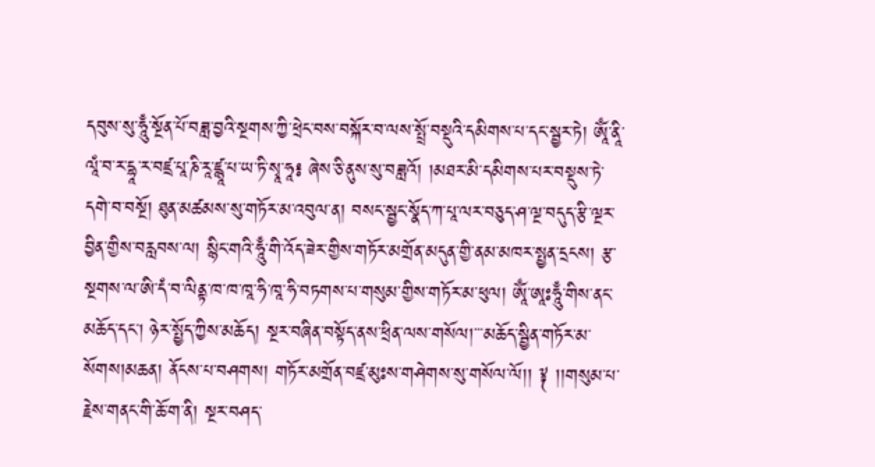དབུས་སུ་ཧཱུྃ་སྔོན་པོ་བཟླ་བྱའི་སྔགས་ཀྱི་ཕྲེང་བས་བསྐོར་བ་ལས་སྤྲོ་བསྡུའི་དམིགས་པ་དང་སྦྱར་ཏེ། ཨཱོྃ་ནཱི་ལཱཾ་བ་ར་དྷཱ་ར་བཛྲ་པཱ་ཎི་རཱ་ཛྙཱ་པ་ཡ་ཏི་སྭཱ་ཧཱ༔ ཞེས་ཅི་ནུས་སུ་བཟླའོ། །མཐར་མི་དམིགས་པར་བསྡུས་ཏེ་དགེ་བ་བསྔོ། ཐུན་མཚམས་སུ་གཏོར་མ་འབུལ་ན། བསང་སྦྱང་སྣོད་ཀ་པཱ་ལར་བཅུད་ཤ་ལྔ་བདུད་རྩི་ལྔར་བྱིན་གྱིས་བརླབས་ལ། སྙིང་གའི་ཧཱུྃ་གི་འོད་ཟེར་གྱིས་གཏོར་མགྲོན་མདུན་གྱི་ནམ་མཁར་སྤྱན་དྲངས། རྩ་སྔགས་ལ་ཨི་དཾ་བ་ལིནྟ་ཁ་ཁ་ཁཱ་ཧི་ཁཱ་ཧི་བཏགས་པ་གསུམ་གྱིས་གཏོར་མ་ཕུལ། ཨཱོྃ་ཨཱཿཧཱུྃ་གིས་ནང་མཆོད་དང་། ཉེར་སྤྱོད་ཀྱིས་མཆོད། སྔར་བཞིན་བསྟོད་ནས་ཕྲིན་ལས་གསོལ།་་་མཆོད་སྦྱིན་གཏོར་མ་སོགས།མཆན། ནོངས་པ་བཤགས། གཏོར་མགྲོན་བཛྲ་མུཿས་གཤེགས་སུ་གསོལ་ལོ།། ༈ །།གསུམ་པ་རྗེས་གནང་གི་ཆོ་ག་ནི། སྔར་བཤད་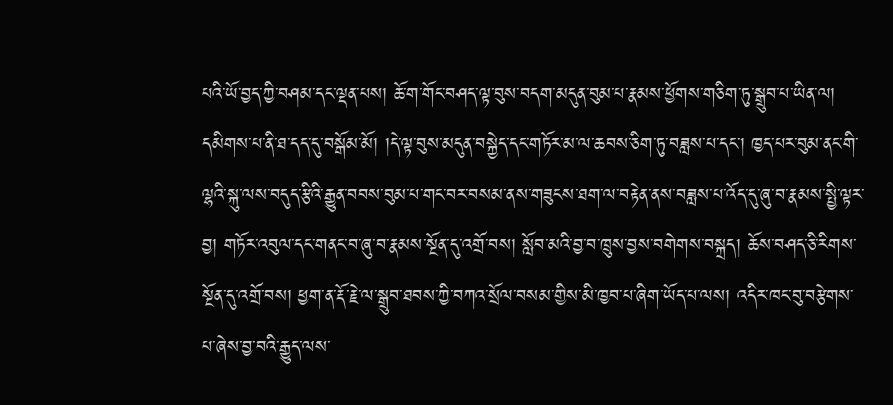པའི་ཡོ་བྱད་ཀྱི་བཤམ་དང་ལྡན་པས། ཆོ་ག་གོང་བཤད་ལྟ་བུས་བདག་མདུན་བུམ་པ་རྣམས་ཕྱོགས་གཅིག་ཏུ་སྒྲུབ་པ་ཡིན་ལ། དམིགས་པ་ནི་ཐ་དད་དུ་བསྒོམ་མོ། །དེ་ལྟ་བུས་མདུན་བསྐྱེད་དང་གཏོར་མ་ལ་ཆབས་ཅིག་ཏུ་བཟླས་པ་དང་། ཁྱད་པར་བུམ་ནང་གི་ལྷའི་སྐུ་ལས་བདུད་རྩིའི་རྒྱུན་བབས་བུམ་པ་གང་བར་བསམ་ནས་གཟུངས་ཐག་ལ་བརྟེན་ནས་བཟླས་པ་འོད་དུ་ཞུ་བ་རྣམས་སྤྱི་ལྟར་བྱ། གཏོར་འབུལ་དང་གནང་བ་ཞུ་བ་རྣམས་སྔོན་དུ་འགྲོ་བས། སློབ་མའི་བྱ་བ་ཁྲུས་བྱས་བགེགས་བསྐྲད། ཆོས་བཤད་ཅི་རིགས་སྔོན་དུ་འགྲོ་བས། ཕྱག་ན་རྡོ་རྗེ་ལ་སྒྲུབ་ཐབས་ཀྱི་བཀའ་སྲོལ་བསམ་གྱིས་མི་ཁྱབ་པ་ཞིག་ཡོད་པ་ལས། འདིར་ཁང་བུ་བརྩེགས་པ་ཞེས་བྱ་བའི་རྒྱུད་ལས་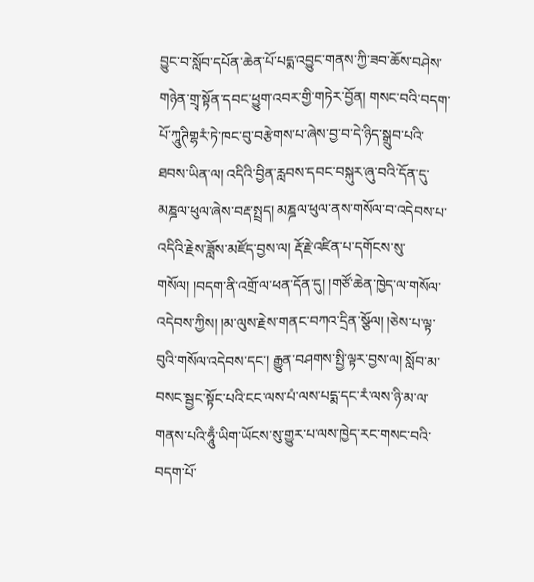བྱུང་བ་སློབ་དཔོན་ཆེན་པོ་པདྨ་འབྱུང་གནས་ཀྱི་ཟབ་ཆོས་བཤེས་གཉེན་གྲྭ་སྟོན་དབང་ཕྱུག་འབར་གྱི་གཏེར་བྱོན། གསང་བའི་བདག་པོ་ཀཱུཊིགྷརཾ་ཏེ་ཁང་བུ་བརྩེགས་པ་ཞེས་བྱ་བ་དེ་ཉིད་སྒྲུབ་པའི་ཐབས་ཡིན་ལ། འདིའི་བྱིན་རླབས་དབང་བསྐུར་ཞུ་བའི་དོན་དུ་མཎྜལ་ཕུལ་ཞེས་བརྡ་སྤྲད། མཎྜལ་ཕུལ་ནས་གསོལ་བ་འདེབས་པ་འདིའི་རྗེས་ཟློས་མཛོད་བྱས་ལ། རྡོ་རྗེ་འཛིན་པ་དགོངས་སུ་གསོལ། །བདག་ནི་འགྲོ་ལ་ཕན་དོན་དུ། །གཙོ་ཆེན་ཁྱེད་ལ་གསོལ་འདེབས་ཀྱིས། །མ་ལུས་རྗེས་གནང་བཀའ་དྲིན་སྩོལ། །ཅེས་པ་ལྟ་བུའི་གསོལ་འདེབས་དང་། རྒྱུན་བཤགས་སྤྱི་ལྟར་བྱས་ལ། སློབ་མ་བསང་སྦྱང་སྟོང་པའི་ངང་ལས་པཾ་ལས་པདྨ་དང་རཾ་ལས་ཉི་མ་ལ་གནས་པའི་ཧཱུྃ་ཡིག་ཡོངས་སུ་གྱུར་པ་ལས་ཁྱེད་རང་གསང་བའི་བདག་པོ་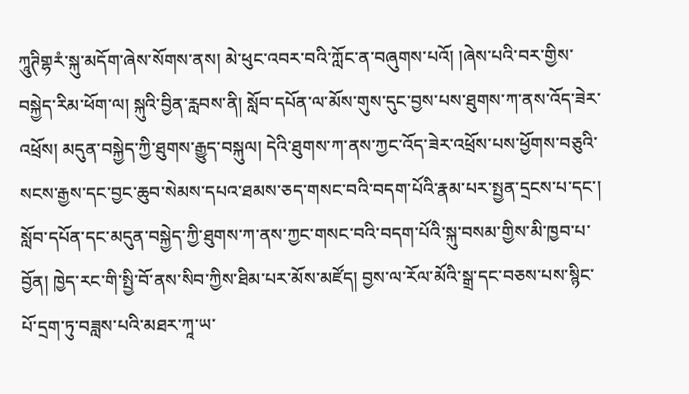ཀཱུཊིགྷརཾ་སྐུ་མདོག་ཞེས་སོགས་ནས། མེ་ཕུང་འབར་བའི་ཀློང་ན་བཞུགས་པའོ། །ཞེས་པའི་བར་གྱིས་བསྐྱེད་རིམ་ཕོག་ལ། སྐུའི་བྱིན་རླབས་ནི། སློབ་དཔོན་ལ་མོས་གུས་དུང་བྱས་པས་ཐུགས་ཀ་ནས་འོད་ཟེར་འཕྲོས། མདུན་བསྐྱེད་ཀྱི་ཐུགས་རྒྱུད་བསྐུལ། དེའི་ཐུགས་ཀ་ནས་ཀྱང་འོད་ཟེར་འཕྲོས་པས་ཕྱོགས་བཅུའི་སངས་རྒྱས་དང་བྱང་ཆུབ་སེམས་དཔའ་ཐམས་ཅད་གསང་བའི་བདག་པོའི་རྣམ་པར་སྤྱན་དྲངས་པ་དང་། སློབ་དཔོན་དང་མདུན་བསྐྱེད་ཀྱི་ཐུགས་ཀ་ནས་ཀྱང་གསང་བའི་བདག་པོའི་སྐུ་བསམ་གྱིས་མི་ཁྱབ་པ་བྱོན། ཁྱེད་རང་གི་སྤྱི་བོ་ནས་སིབ་ཀྱིས་ཐིམ་པར་མོས་མཛོད། བྱས་ལ་རོལ་མོའི་སྒྲ་དང་བཅས་པས་སྙིང་པོ་དྲག་ཏུ་བཟླས་པའི་མཐར་ཀཱ་ཡ་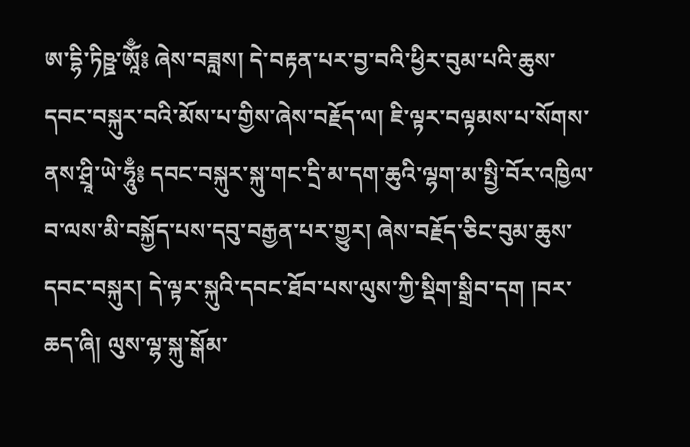ཨ་དྷི་ཏིཥྛ་ཨཱོྃ༔ ཞེས་བཟླས། དེ་བརྟན་པར་བྱ་བའི་ཕྱིར་བུམ་པའི་ཆུས་དབང་བསྐུར་བའི་མོས་པ་གྱིས་ཞེས་བརྗོད་ལ། ཇི་ལྟར་བལྟམས་པ་སོགས་ནས་ཤྲཱི་ཡེ་ཧཱུྃ༔ དབང་བསྐུར་སྐུ་གང་དྲི་མ་དག་ཆུའི་ལྷག་མ་སྤྱི་བོར་འཁྱིལ་བ་ལས་མི་བསྐྱོད་པས་དབུ་བརྒྱན་པར་གྱུར། ཞེས་བརྗོད་ཅིང་བུམ་ཆུས་དབང་བསྐུར། དེ་ལྟར་སྐུའི་དབང་ཐོབ་པས་ལུས་ཀྱི་སྡིག་སྒྲིབ་དག །བར་ཆད་ཞི། ལུས་ལྷ་སྐུ་སྒོམ་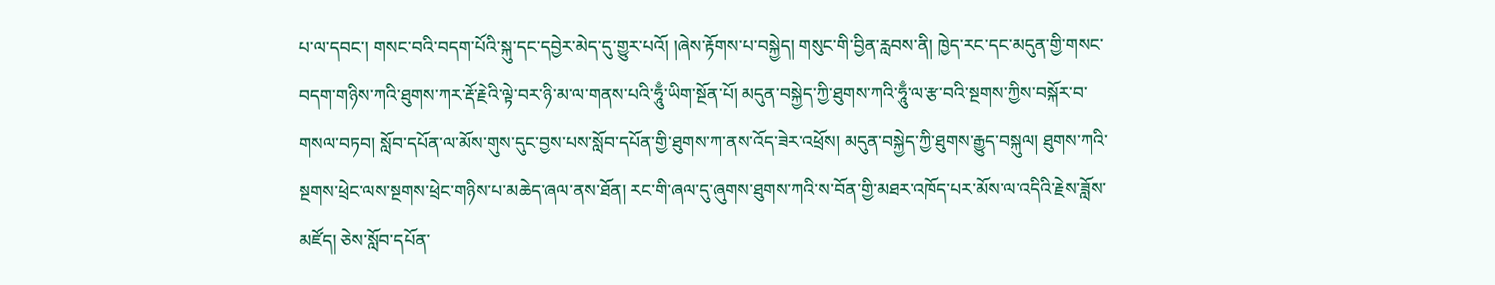པ་ལ་དབང་། གསང་བའི་བདག་པོའི་སྐུ་དང་དབྱེར་མེད་དུ་གྱུར་པའོ། །ཞེས་རྟོགས་པ་བསྐྱེད། གསུང་གི་བྱིན་རླབས་ནི། ཁྱེད་རང་དང་མདུན་གྱི་གསང་བདག་གཉིས་ཀའི་ཐུགས་ཀར་རྡོ་རྗེའི་ལྟེ་བར་ཉི་མ་ལ་གནས་པའི་ཧཱུྃ་ཡིག་སྔོན་པོ། མདུན་བསྐྱེད་ཀྱི་ཐུགས་ཀའི་ཧཱུྃ་ལ་རྩ་བའི་སྔགས་ཀྱིས་བསྐོར་བ་གསལ་བཏབ། སློབ་དཔོན་ལ་མོས་གུས་དུང་བྱས་པས་སློབ་དཔོན་གྱི་ཐུགས་ཀ་ནས་འོད་ཟེར་འཕྲོས། མདུན་བསྐྱེད་ཀྱི་ཐུགས་རྒྱུད་བསྐུལ། ཐུགས་ཀའི་སྔགས་ཕྲེང་ལས་སྔགས་ཕྲེང་གཉིས་པ་མཆེད་ཞལ་ནས་ཐོན། རང་གི་ཞལ་དུ་ཞུགས་ཐུགས་ཀའི་ས་བོན་གྱི་མཐར་འཁོད་པར་མོས་ལ་འདིའི་རྗེས་ཟློས་མཛོད། ཅེས་སློབ་དཔོན་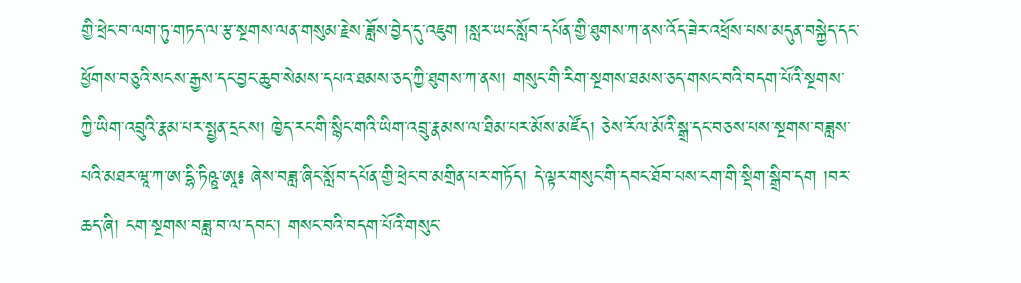གྱི་ཕྲེང་བ་ལག་ཏུ་གཏད་ལ་རྩ་སྔགས་ལན་གསུམ་རྗེས་ཟློས་བྱེད་དུ་འཇུག །སླར་ཡང་སློབ་དཔོན་གྱི་ཐུགས་ཀ་ནས་འོད་ཟེར་འཕྲོས་པས་མདུན་བསྐྱེད་དང་ཕྱོགས་བཅུའི་སངས་རྒྱས་དང་བྱང་ཆུབ་སེམས་དཔའ་ཐམས་ཅད་ཀྱི་ཐུགས་ཀ་ནས། གསུང་གི་རིག་སྔགས་ཐམས་ཅད་གསང་བའི་བདག་པོའི་སྔགས་ཀྱི་ཡིག་འབྲུའི་རྣམ་པར་སྤྱན་དྲངས། ཁྱེད་རང་གི་སྙིང་གའི་ཡིག་འབྲུ་རྣམས་ལ་ཐིམ་པར་མོས་མཛོད། ཅེས་རོལ་མོའི་སྒྲ་དང་བཅས་པས་སྔགས་བཟླས་པའི་མཐར་ཝཱ་ཀ་ཨ་དྷི་ཏིཥྛ་ཨཱ༔ ཞེས་བཟླ་ཞིང་སློབ་དཔོན་གྱི་ཕྲེང་བ་མགྲིན་པར་གཏོད། དེ་ལྟར་གསུང་གི་དབང་ཐོབ་པས་ངག་གི་སྡིག་སྒྲིབ་དག །བར་ཆད་ཞི། ངག་སྔགས་བཟླ་བ་ལ་དབང་། གསང་བའི་བདག་པོའི་གསུང་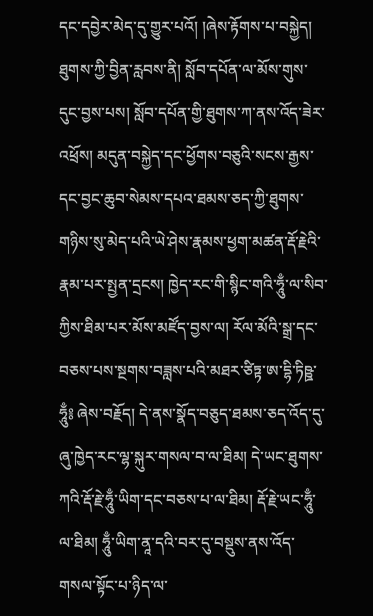དང་དབྱེར་མེད་དུ་གྱུར་པའོ། །ཞེས་རྟོགས་པ་བསྐྱེད། ཐུགས་ཀྱི་བྱིན་རླབས་ནི། སློབ་དཔོན་ལ་མོས་གུས་དུང་བྱས་པས། སློབ་དཔོན་གྱི་ཐུགས་ཀ་ནས་འོད་ཟེར་འཕྲོས། མདུན་བསྐྱེད་དང་ཕྱོགས་བཅུའི་སངས་རྒྱས་དང་བྱང་ཆུབ་སེམས་དཔའ་ཐམས་ཅད་ཀྱི་ཐུགས་གཉིས་སུ་མེད་པའི་ཡེ་ཤེས་རྣམས་ཕྱག་མཚན་རྡོ་རྗེའི་རྣམ་པར་སྤྱན་དྲངས། ཁྱེད་རང་གི་སྙིང་གའི་ཧཱུྃ་ལ་སིབ་ཀྱིས་ཐིམ་པར་མོས་མཛོད་བྱས་ལ། རོལ་མོའི་སྒྲ་དང་བཅས་པས་སྔགས་བཟླས་པའི་མཐར་ཙིཏྟ་ཨ་དྷི་ཏིཥྛ་ཧཱུྃ༔ ཞེས་བརྗོད། དེ་ནས་སྣོད་བཅུད་ཐམས་ཅད་འོད་དུ་ཞུ་ཁྱེད་རང་ལྷ་སྐུར་གསལ་བ་ལ་ཐིམ། དེ་ཡང་ཐུགས་ཀའི་རྡོ་རྗེ་ཧཱུྃ་ཡིག་དང་བཅས་པ་ལ་ཐིམ། རྡོ་རྗེ་ཡང་ཧཱུྃ་ལ་ཐིམ། ཧཱུྃ་ཡིག་ནཱ་དའི་བར་དུ་བསྡུས་ནས་འོད་གསལ་སྟོང་པ་ཉིད་ལ་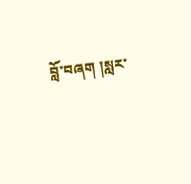བློ་བཞག །སླར་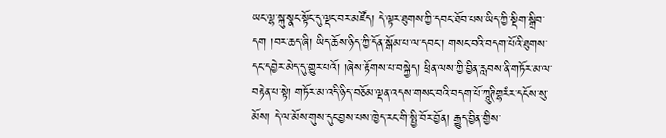ཡང་ལྷ་སྐུ་སྣང་སྟོང་དུ་ལྡང་བར་མཛོད། དེ་ལྟར་ཐུགས་ཀྱི་དབང་ཐོབ་པས་ཡིད་ཀྱི་སྡིག་སྒྲིབ་དག །བར་ཆད་ཞི། ཡིད་ཆོས་ཉིད་ཀྱི་དོན་སྒོམ་པ་ལ་དབང་། གསང་བའི་བདག་པོའི་ཐུགས་དང་དབྱེར་མེད་དུ་གྱུར་པའོ། །ཞེས་རྟོགས་པ་བསྐྱེད། ཕྲིན་ལས་ཀྱི་བྱིན་རླབས་ནི་གཏོར་མ་ལ་བརྟེན་པ་སྟེ། གཏོར་མ་འདི་ཉིད་བཅོམ་ལྡན་འདས་གསང་བའི་བདག་པོ་ཀཱུཊིགྷརཾར་དངོས་སུ་མོས། དེ་ལ་མོས་གུས་དུང་བྱས་པས་ཁྱེད་རང་གི་སྤྱི་བོར་བྱོན། རྒྱུད་བྱིན་གྱིས་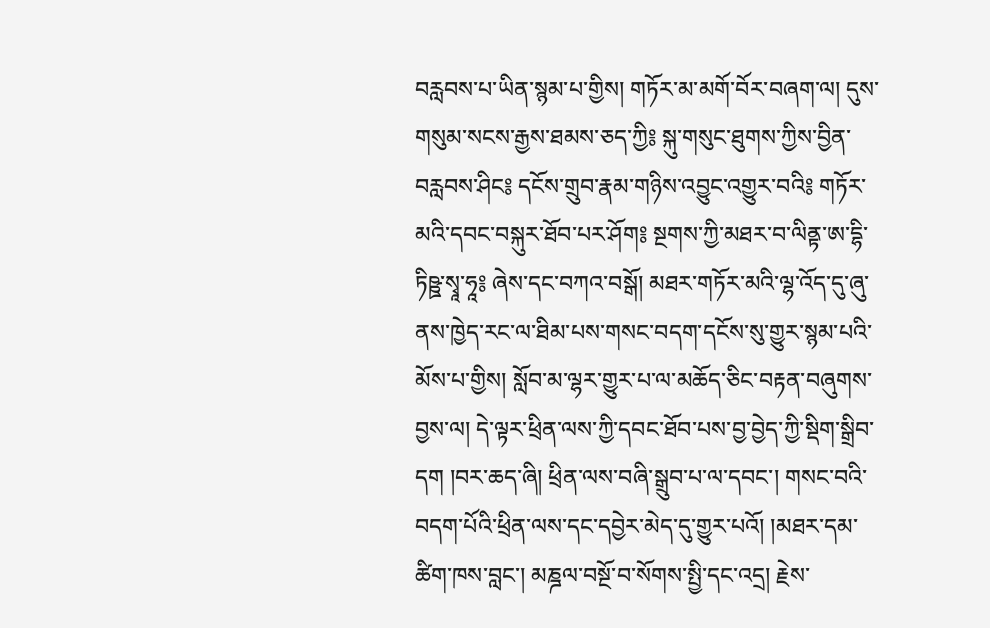བརླབས་པ་ཡིན་སྙམ་པ་གྱིས། གཏོར་མ་མགོ་བོར་བཞག་ལ། དུས་གསུམ་སངས་རྒྱས་ཐམས་ཅད་ཀྱི༔ སྐུ་གསུང་ཐུགས་ཀྱིས་བྱིན་བརླབས་ཤིང༔ དངོས་གྲུབ་རྣམ་གཉིས་འབྱུང་འགྱུར་བའི༔ གཏོར་མའི་དབང་བསྐུར་ཐོབ་པར་ཤོག༔ སྔགས་ཀྱི་མཐར་བ་ལིནྟ་ཨ་དྷི་ཏིཥྛ་སྭཱ་ཧཱ༔ ཞེས་དང་བཀའ་བསྒོ། མཐར་གཏོར་མའི་ལྷ་འོད་དུ་ཞུ་ནས་ཁྱེད་རང་ལ་ཐིམ་པས་གསང་བདག་དངོས་སུ་གྱུར་སྙམ་པའི་མོས་པ་གྱིས། སློབ་མ་ལྷར་གྱུར་པ་ལ་མཆོད་ཅིང་བརྟན་བཞུགས་བྱས་ལ། དེ་ལྟར་ཕྲིན་ལས་ཀྱི་དབང་ཐོབ་པས་བྱ་བྱེད་ཀྱི་སྡིག་སྒྲིབ་དག །བར་ཆད་ཞི། ཕྲིན་ལས་བཞི་སྒྲུབ་པ་ལ་དབང་། གསང་བའི་བདག་པོའི་ཕྲིན་ལས་དང་དབྱེར་མེད་དུ་གྱུར་པའོ། །མཐར་དམ་ཚིག་ཁས་བླང་། མཎྜལ་བསྔོ་བ་སོགས་སྤྱི་དང་འདྲ། རྗེས་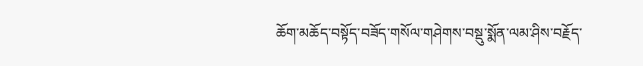ཆོག་མཆོད་བསྟོད་བཟོད་གསོལ་གཤེགས་བསྡུ་སྨོན་ལམ་ཤིས་བརྗོད་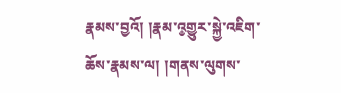རྣམས་བྱའོ། །རྣམ་འ༵གྱུར་སྐྱེ་འཇིག་ཆོས་རྣམས་ལ། །གནས་ལུགས་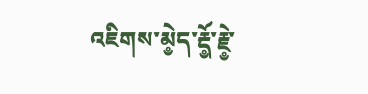འཇིགས་མེ༵ད་རྡོ༵་རྗེ༵་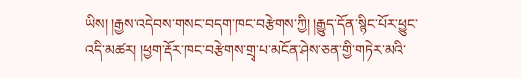ཡིས། །རྒྱས་འདེབས་གསང་བདག་ཁང་བརྩེགས་ཀྱི། །རྒྱུད་དོན་སྙིང་པོར་ཕྱུང་འདི་མཚར། །ཕྱག་རྡོར་ཁང་བརྩེགས་གྲྭ་པ་མངོན་ཤེས་ཅན་གྱི་གཏེར་མའི་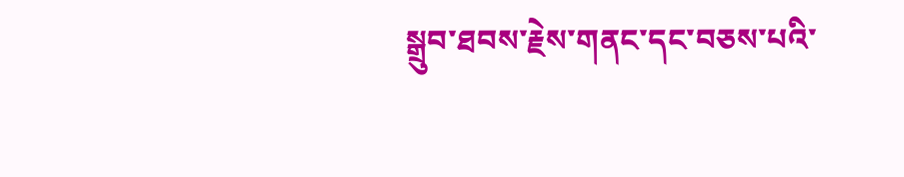སྒྲུབ་ཐབས་རྗེས་གནང་དང་བཅས་པའི་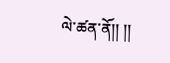ལེ་ཚན་ནོ།། །།